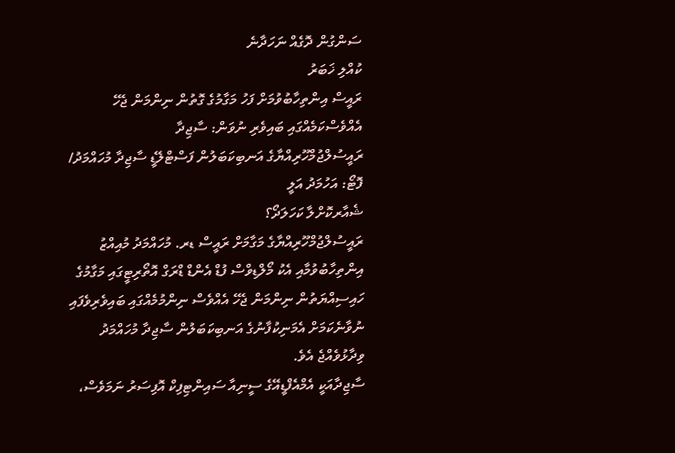ސަންގުން ދޮގެއް ނަހަދާނެ
ކުއްލި ޚަބަރު
ރައީސް އިންތިހާބުވުމަށް ފަހު މަގާމުގެ ގޮތުން ނިންމަން ޖެހޭ އެއްވެސްކަމެއްގައި ބައިވެރި ނުވަން: ސާޖިދާ
ރައީސުލްޖުމްހޫރިއްޔާގެ އަނބިކަބަލުން ފަސްޓްލޭޑީ ސާޖިދާ މުހައްމަދު/ ފޮޓޯ: އަހުމަދު އަލީ
ޝެއާރކޮށްލާ ކަހަލަދޯ؟
ރައީސުލްޖުމްހޫރިއްޔާގެ މަގާމަށް ރައީސް ޑރ. މުހައްމަދު މުއިއްޒު އިންތިހާބުވުމާއި އެކު މޯލްޑިވްސް ފުޑް އެންޑް ޑްރަގް އޮތޯރިޓީގައި މަގާމުގެ ހައިސިއްޔަތުން ނިންމަން ޖެހޭ އެއްވެސް ނިންމުމެއްގައި ބައިވެރިވެފައި ނުވާނެކަމަށް އެމަނިކުފާނުގެ އަނބިކަބަލުން ސާޖިދާ މުހައްމަދު ވިދާޅުވެއްޖެ އެވެ.
ސާޖިދާއަކީ އެމްއެފްޑީއޭގެ ސީނިއާ ސައިންޓިފިކް އޮފިސަރު ނަމަވެސް،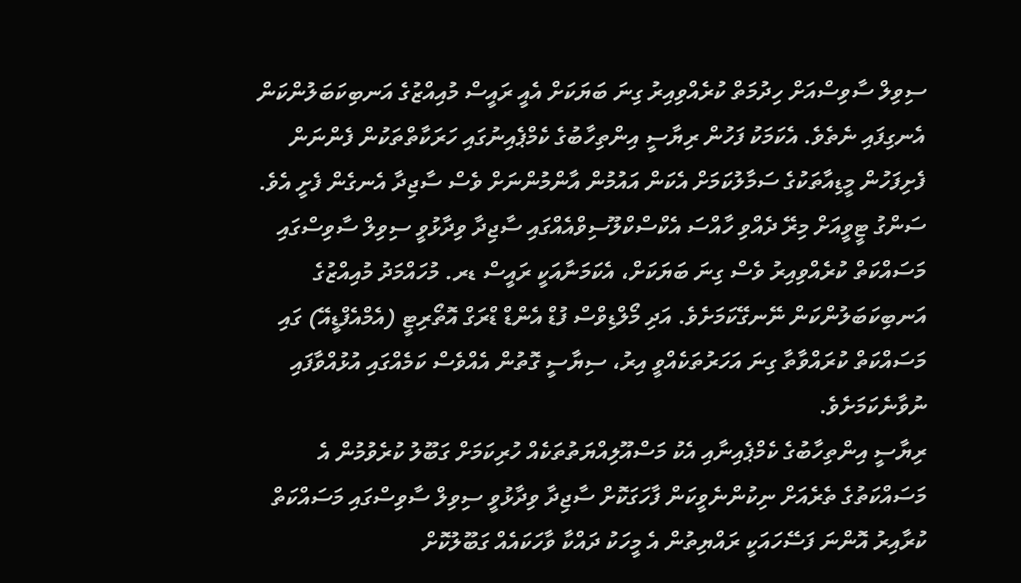ސިވިލް ސާވިސްއަށް ހިދުމަތް ކުރެއްވިއިރު ގިނަ ބަޔަކަށް އެއީ ރައީސް މުއިއްޒުގެ އަނބިކަބަލުންކަން އެނގިފައި ނެތެވެ. އެކަމަކު ފަހުން ރިޔާސީ އިންތިހާބުގެ ކެމްޕެއިނުގައި ހަރަކާތްތަކުން ފެންނަން ފެށިފަހުން މީޑިއާތަކުގެ ސަމާލުކަމަށް އެކަން އައުމުން އާންމުންނަށް ވެސް ސާޖިދާ އެނގެން ފެށީ އެވެ.
ސަންގު ޓީވީއަށް މިރޭ ދެއްވި ހާއްސަ އެކްސްކްލޫސިވްއެއްގައި ސާޖިދާ ވިދާޅުވީ ސިވިލް ސާވިސްގައި މަސައްކަތް ކުރެއްވިއިރު ވެސް ގިނަ ބަޔަކަށް، އެކަމަނާއަކީ ރައީސް ޑރ. މުހައްމަދު މުއިއްޒުގެ އަނބިކަބަލުންކަން ނޭނގޭކަމަށެވެ. އަދި މޯލްޑިވްސް ފުޑް އެންޑް ޑްރަގް އޮތޯރިޓީ (އެމްއެފްޑީއޭ) ގައި މަސައްކަތް ކުރައްވާތާ ގިނަ އަހަރުތަކެއްވީ އިރު، ސިޔާސީ ގޮތުން އެއްވެސް ކަމެއްގައި އުޅުއްވާފައި ނުވާނެކަމަށެވެ.
ރިޔާސީ އިންތިހާބުގެ ކެމްޕެއިނާއި އެކު މަސްއޫލިއްޔަތުތަކެއް ހުރިކަމަށް ގަބޫލު ކުރެވުމުން އެ މަސައްކަތުގެ ތެރެއަށް ނިކުންނެވީކަން ފާހަގަކޮށް ސާޖިދާ ވިދާޅުވީ ސިވިލް ސާވިސްގައި މަސައްކަތް ކުރާއިރު އޮންނަ ފަސޭހައަކީ ރައްޔިތުން އެ މީހަކު ދައްކާ ވާހަކައެއް ގަބޫލުކޮށް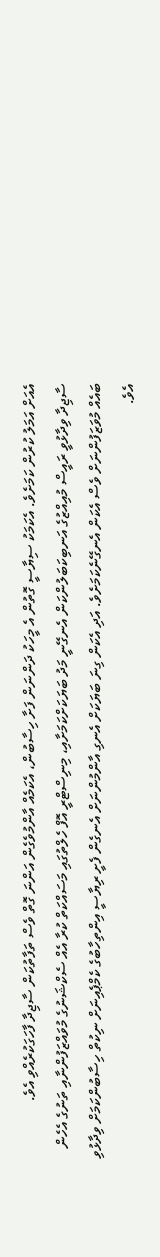އެއަށް އަމަލު ކުރުން ކަމަށެވެ. އެކަމަކު ސިޔާސީ ގޮތުން އެ މީހަކު ދަންނަން ފަށާ ހިސާބުން، އެކަމެއް އާންމުވެގެން އަންނަ ގޮތް ވެސް ތަފާތުކަން ސާޖިދާ ފާހަގަކުރެއްވި އެވެ.
ސާޖިދާ ވިދާޅުވީ ރައީސް މުއިއްޒުގެ އަނބިކަބަލުންކަން އެނގޭނީ މަދު ބަޔަކަށްކަމަށާއި، މިނިސްޓްރީ އޮފް ހެލްތުގައި މަސައްކަތް ކުރާ އެއް ސެކްޝަނުގެ މުވައްޒަފުންނާއި ތަނުގެ އެހެން ބައެއް މުވަޒަފުންނަށް ވެސް އެކަން އެނގޭނެކަމަށެވެ. އަދި އެކަން ގިނަ ބަޔަކަށް އެނގި އާންމުންނަށް އެނގެން ފެށީ ރިޔާސީ އިންތިހާބުގެ ކެމްޕެއިނަށް ނިކުތް ހިސާބުންކަމަށް ވިދާޅުވި އެވެ.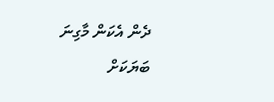ދެން އެކަން މާގިނަ ބަޔަކަށް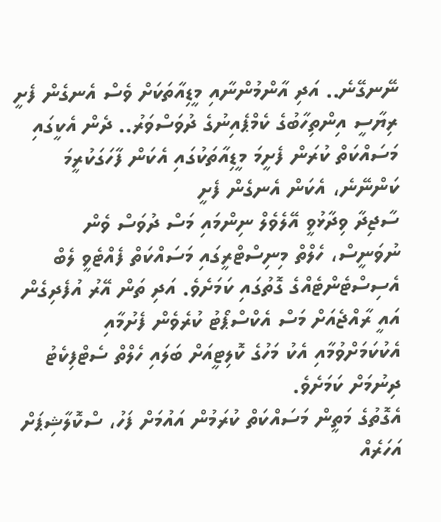ނޭނގޭނެ.. އަދި އާންމުންނާއި މީޑިއާތަކަށް ވެސް އެނގެން ފެށީ ރިޔާސީ އިންތިހާބުގެ ކެމްޕެއިނުގެ ދުވަސްވަރު.. ދެން އެކީގައި މަސައްކަތް ކުރަން ފެށީމަ މީޑިއާތަކުގައި އެކަން ފާހަގަކުރީމަ ކަންނޭނެ، އެކަން އެނގެން ފެށީ
ސާޖިދާ ވިދާޅުވީ އޭލެވެލް ނިންމައި މަސް ދުވަސް ވެން ނުވަނީސް، ހެލްތް މިނިސްޓްރީގައި މަސައްކަތް ފެއްޓެވީ ލެބް އެސިސްޓެންޓެއްގެ ގޮތުގައި ކަމަށެވެ. އަދި ތަން އޭރު އުފެދިގެން އައީ ރާއްޖެއަށް މަސް އެކްސްޕޯޓު ކުރެވެން ފެށުމާއި އެކުކަމަށްވުމާއި އެކު މަހުގެ ކޮލިޓީއަށް ބަލައި ހެލްތް ސެޓްފިކެޓު ދިނުމަށް ކަމަށެވެ.
އެގޮތުގެ މަތީން މަސައްކަތް ކުރަމުން އައުމަށް ފަހު، ސްކޮލާޝިޕަށް އަހަރެއް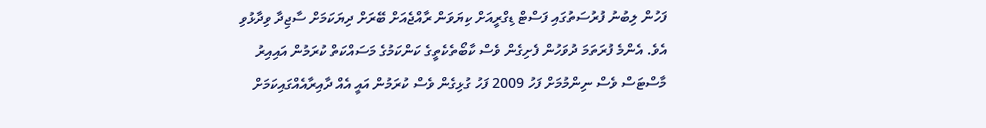ފަހުން ލިބުނު ފުރުސަތުގައި ފަސްޓް ޑިގްރީއަށް ކިޔަވަން ރާއްޖެއަށް ބޭރަށް ދިޔަކަމަށް ސާޖިދާ ވިދާޅުވި އެވެ. އެންމެ ފުރަތަމަ ދުވަހުން ފެށިގެން ވެސް ކާބޯތެކެތީގެ ކަންކަމުގެ މަސައްކަތް ކުރަމުން އައިއިރު މާސްޓަސް ވެސް ނިންމުމަށް ފަހު 2009 ފަހު ގުޅިގެން ވެސް ކުރަމުން އައީ އެއް ދާއިރާއެއްގައިކަމަށް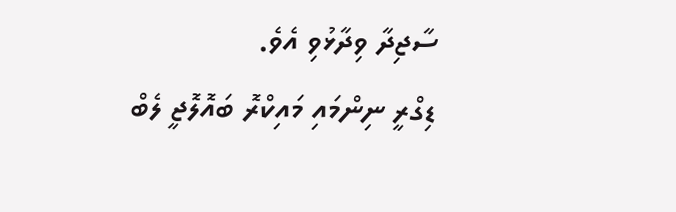ސާޖިދާ ވިދާޅުވި އެވެ.
ޑިގްރީ ނިންމައި މައިކްރޮ ބައޮލޮޖީ ލެބް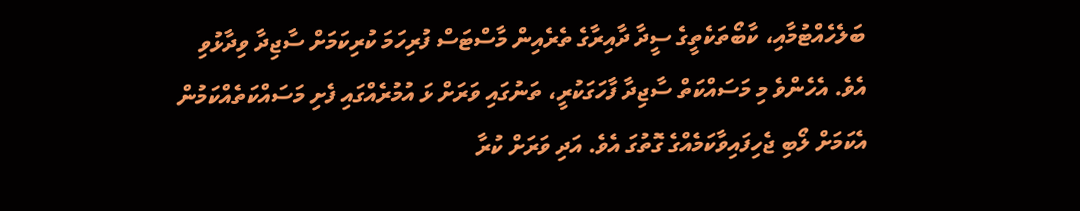ބަލެހެއްޓުމާއި، ކާބޯތަކެތީގެ ސީދާ ދާއިރާގެ ތެރެއިން މާސްޓަސް ފުރިހަމަ ކުރިކަމަށް ސާޖިދާ ވިދާޅުވި އެވެ. އެހެންވެ މި މަސައްކަތް ސާޖިދާ ފާހަގަކުރީ، ތަނުގައި ވަރަށް ޅަ އުމުރެއްގައި ފެށި މަސައްކަތެއްކަމުން އެކަމަށް ލޯބި ޖެހިފައިވާކަމެއްގެ ގޮތުގަ އެވެ. އަދި ވަރަށް ކުރާ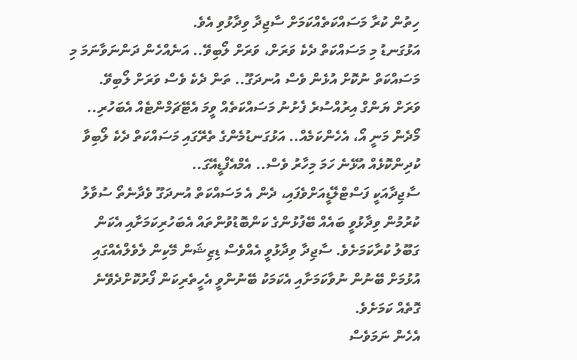ހިތުން ކުރާ މަސައްކަތެއްކަމަށް ސާޖިދާ ވިދާޅުވި އެވެ.
އަޅުގަނޑު މި މަސައްކަތް ދެކެ ވަރަށް، ވަރަށް ލޯބިވޭ.. އަނެއްހެން ދަންނަވާނަމަ މި މަސައްކަތް ނުކޮށް އުޅެން ވެސް އުނދަގޫ.. ތަން ދެކެ ވެސް ވަރަށް ލޯބިވޭ.  ވަރަށް ޔަންގް އިރުއްސުރެ ފެށުނު މަސައްކަތެއް ވީމަ އެޓޭޗަމްންޓެއް އެބަހުރި.. މޯދެން މަނީ އޯ، އެހެންކަމެއް.. އަޅުގަނޑުމެންގެ ތެރޭގައި މަސައްކަތް ދެކެ ލޯބިވާ ކުދިންކޮޅެއް އުޅޭނެ ހަމަ މިހާރު ވެސް.. އެމްއެފްޑީއޭގަ..
ސާޖިދާއަކީ ފަސްޓްލޭޑީއަށްވެފައި، ދެން އެ މަސައްކަތް އުނދަގޫ ވެދާނެތޯ ސުވާލު ކުރުމުން ވިދާޅުވީ ބައެއް ބޭފުޅުންގެ ކަންބޮޑުވުންތައް އެބަހުރިކަމަށާއި އެކަން ގަބޫލު ކުރާކަމަށެވެ. ސާޖިދާ ވިދާޅުވީ އެއްވެސް ޑިޒިޝަން މޭކިން ލެވެލްއެއްގައި އުޅުމަށް ބޭނުން ނުވާކަމަށާއި އެކަމަކު ބޭނުންވީ އެހީތެރިކަން ފޯރުކޮށްދެވޭނެ ގޮތެއް ކަމަށެވެ.
އެހެން ނަމަވެސް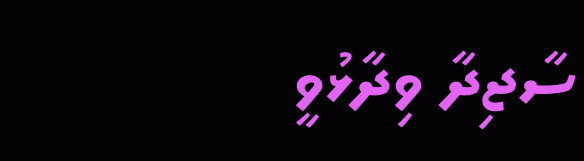ސާޖިދާ ވިދާޅުވީ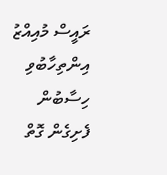ރައީސް މުއިއްޒު އިންތިހާބުވި ހިސާބުން ފެށިގެން ގޮތް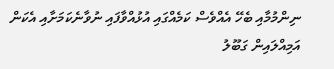ނިންމުމާއި ބެހޭ އެއްވެސް ކަމެއްގައި އުޅުއްވާފައި ނުވާނެކަމަށާއި އެކަން އަމިއްލައިން ގަބޫލު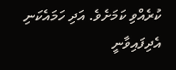ކުރެއްވި ކަމަށެވެ. އަދި ހަމައެކަނި އެދިފައިވާނީ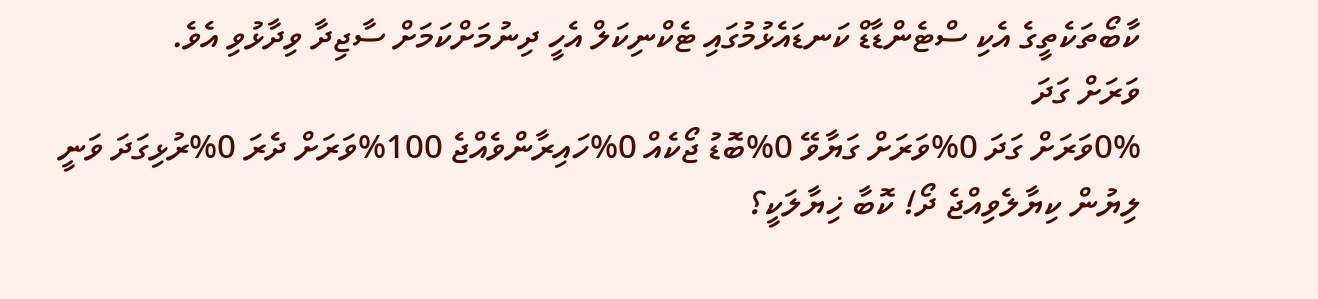ކާބޯތަކެތީގެ އެކި ސްޓެންޑާޑް ކަނޑައެޅުމުގައި ޓެކްނިކަލް އެހީ ދިނުމަށްކަމަށް ސާޖިދާ ވިދާޅުވި އެވެ.
ވަރަށް ގަދަ
0%ވަރަށް ގަދަ 0%ވަރަށް ގަޔާވޭ 0%ބޮޑު ޖޯކެއް 0%ހައިރާންވެއްޖެ 100%ވަރަށް ދެރަ 0%ރުޅިގަދަ ވަނީ
ލިޔުން ކިޔާލެވިއްޖެ ދޯ! ކޮބާ ޚިޔާލަކީ؟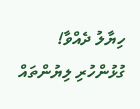ހިޔާލު ދެއްވާ!
ގުޅުންހުރި ލިޔުންތައް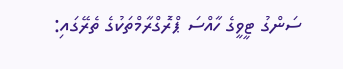ސަންގު ޓީވީގެ ހާއްސަ ޕްރޮގްރާމްތަކުގެ ތެރޭގައި: